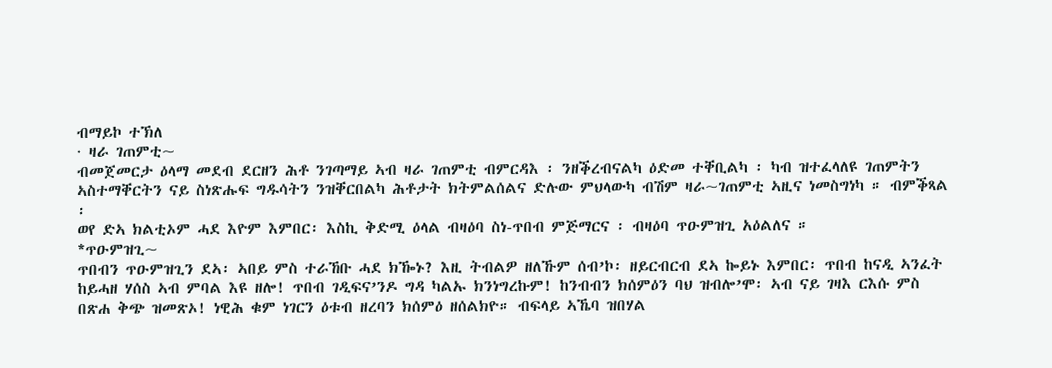ብማይኮ ተኽለ
· ዛራ ገጠምቲ~
ብመጀመርታ ዕላማ መደብ ደርዘን ሕቶ ንገጣማይ ኣብ ዛራ ገጠምቲ ብምርዳእ ፡ ንዘቕረብናልካ ዕድመ ተቐቢልካ ፡ ካብ ዝተፈላለዩ ገጠምትን ኣስተማቐርትን ናይ ስነጽሑፍ ግዱሳትን ንዝቐርበልካ ሕቶታት ክትምልሰልና ድሉው ምህላውካ ብሽም ዛራ~ገጠምቲ ኣዚና ነመስግነካ ። ብምቕጻል ፡
ወየ ድኣ ክልቲኦም ሓደ እዮም እምበር፡ እስኪ ቅድሚ ዕላል ብዛዕባ ስነ-ጥበብ ምጅማርና ፡ ብዛዕባ ጥዑምዝጊ አዕልለና ።
*ጥዑምዝጊ~
ጥበብን ጥዑምዝጊን ደኣ፡ ኣበይ ምስ ተራኸቡ ሓደ ክዀኑ? እዚ ትብልዎ ዘለኹም ሰብ’ኮ፡ ዘይርብርብ ደኣ ኰይኑ እምበር፡ ጥበብ ከናዲ ኣንፈት ከይሓዘ ሃሰስ ኣብ ምባል እዩ ዘሎ! ጥበብ ገዲፍና’ንዶ ግዳ ካልኡ ክንነግረኩም! ከንብብን ክሰምዕን ባህ ዝብሎ’ሞ፡ ኣብ ናይ ገዛእ ርእሱ ምስ በጽሐ ቅጭ ዝመጽኦ! ነዊሕ ቁም ነገርን ዕቱብ ዘረባን ክሰምዕ ዘሰልክዮ። ብፍላይ ኣኼባ ዝበሃል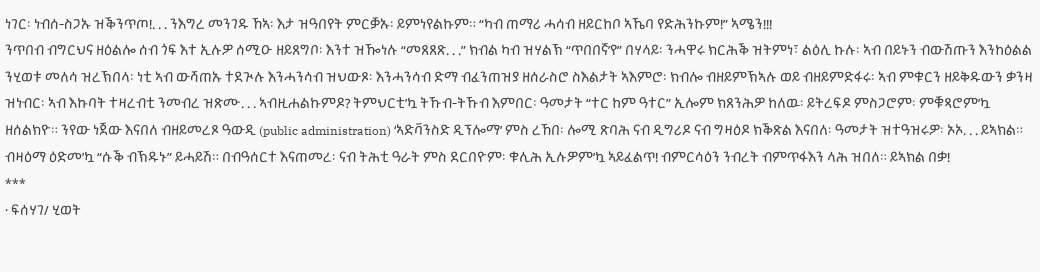ነገር፡ ነብሰ-ስጋኡ ዝቕንጥጦ!. . . ንእግረ መንገዱ ኸኣ፡ እታ ዝዓበየት ምርቓኡ፡ ይምነየልኩም። “ካብ ጠማሪ ሓሳብ ዘይርከቦ ኣኼባ የድሕንኩም!” ኣሜን!!!
ንጥበብ ብግርህና ዘዕልሎ ሰብ ጎፍ እተ ኢሉዎ ሰሚዑ ዘይጸግቦ፡ እንተ ዝዀነሉ “መጸጸጽ. . .” ክብል ካብ ዝሃልኽ “ጥበበኛ’የ” በሃላይ፡ ንሓዋሩ ክርሕቕ ዝትምነ፣ ልዕሊ ኩሉ፡ ኣብ በይኑን ብውሽጡን እንከዕልል ንሂወቱ መለሳ ዝረኽበላ፡ ነቲ ኣብ ውሻጠኡ ተደጒሉ እንሓንሳብ ዝህውጾ፡ እንሓንሳብ ድማ ብፈንጠዝያ ዘሰራስሮ ስእልታት ኣእምሮ፡ ክብሎ ብዘይምኽኣሉ ወይ ብዘይምድፋሩ፡ ኣብ ምቁርን ዘይቅዱውን ቃንዛ ዝነብር፡ ኣብ እኩባት ተዛረብቲ ንመብረ ዝጽሙ. . . ኣብዚሐልኩምዶ? ትምህርቲ’ኳ ትኹብ-ትኹብ እምበር፡ ዓመታት “ተር ከም ዓተር” ኢሎም ክጸንሕዎ ከለዉ፡ ይትረፍዶ ምስጋሮም፡ ምቑጻሮም’ኳ ዘሰልክዮ። ንየው ነጀው እናበለ ብዘይመረጾ ዓውዲ (public administration) ‘ኣድቫንስድ ዲፕሎማ’ ምስ ረኸበ፡ ሎሚ ጽባሕ ናብ ዲግሪዶ ናብ ግዛዕዶ ክቕጽል እናበለ፡ ዓመታት ዝተዓዝሩዎ፡ ኦኦ. . . ይኣክል። ብዛዕማ ዕድመ’ኳ “ሱቕ ብኽዱኑ” ይሓይሽ። በብዓሰርተ እናጠመረ፡ ናብ ትሕቲ ዓራት ምስ ደርበዮም፡ ቁሊሕ ኢሉዎም’ኳ ኣይፈልጥ! ብምርሳዕን ንብረት ብምጥፋእን ላሕ ዝበለ። ይኣክል በቃ!
***
· ፍሰሃገ/ ሂወት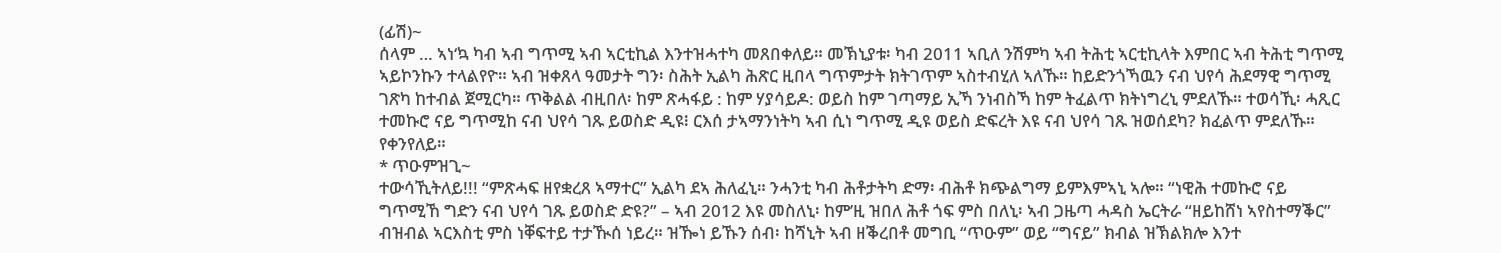(ፊሽ)~
ሰላም … ኣነ‘ኳ ካብ ኣብ ግጥሚ ኣብ ኣርቲኪል እንተዝሓተካ መጸበቀለይ። መኽኒያቱ፡ ካብ 2011 ኣቢለ ንሽምካ ኣብ ትሕቲ ኣርቲኪላት እምበር ኣብ ትሕቲ ግጥሚ ኣይኮንኩን ተላልየዮ። ኣብ ዝቀጸላ ዓመታት ግን፡ ስሕት ኢልካ ሕጽር ዚበላ ግጥምታት ክትገጥም ኣስተብሂለ ኣለኹ። ከይድንጎኻዉን ናብ ህየሳ ሕደማዊ ግጥሚ ገጽካ ከተብል ጀሚርካ። ጥቅልል ብዚበለ፡ ከም ጽሓፋይ : ከም ሃያሳይዶ: ወይስ ከም ገጣማይ ኢኻ ንነብስኻ ከም ትፈልጥ ክትነግረኒ ምደለኹ። ተወሳኺ፡ ሓጺር ተመኩሮ ናይ ግጥሚከ ናብ ህየሳ ገጹ ይወስድ ዲዩ፧ ርእሰ ታኣማንነትካ ኣብ ሲነ ግጥሚ ዲዩ ወይስ ድፍረት እዩ ናብ ህየሳ ገጹ ዝወሰደካ? ክፈልጥ ምደለኹ። የቀንየለይ።
* ጥዑምዝጊ~
ተውሳኺትለይ!!! “ምጽሓፍ ዘየቋረጸ ኣማተር” ኢልካ ደኣ ሕለፈኒ። ንሓንቲ ካብ ሕቶታትካ ድማ፡ ብሕቶ ክጭልግማ ይምእምኣኒ ኣሎ። “ነዊሕ ተመኩሮ ናይ ግጥሚኸ ግድን ናብ ህየሳ ገጹ ይወስድ ድዩ?” – ኣብ 2012 እዩ መስለኒ፡ ከም’ዚ ዝበለ ሕቶ ጎፍ ምስ በለኒ፡ ኣብ ጋዜጣ ሓዳስ ኤርትራ “ዘይከሸነ ኣየስተማቕር” ብዝብል ኣርእስቲ ምስ ነቐፍተይ ተታዂሰ ነይረ። ዝዀነ ይኹን ሰብ፡ ከሻኒት ኣብ ዘቕረበቶ መግቢ “ጥዑም” ወይ “ግናይ” ክብል ዝኽልክሎ እንተ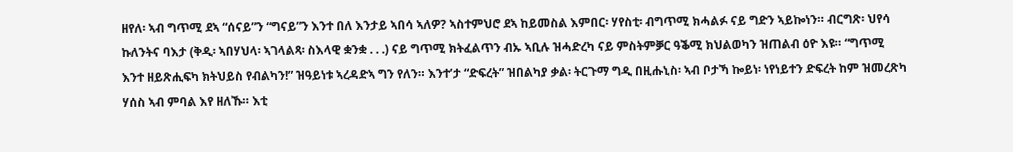ዘየለ፡ ኣብ ግጥሚ ደኣ “ሰናይ”ን “ግናይ”ን እንተ በለ እንታይ ኣበሳ ኣለዎ? ኣስተምህሮ ደኣ ከይመስል እምበር፡ ሃየስቲ፡ ብግጥሚ ክሓልፉ ናይ ግድን ኣይኰነን። ብርግጽ፡ ህየሳ ኩለንትና ባእታ (ቅዲ፡ ኣበሃህላ፡ ኣገላልጻ፡ ስእላዊ ቋንቋ . . .) ናይ ግጥሚ ክትፈልጥን ብኡ ኣቢሉ ዝሓድረካ ናይ ምስትምቓር ዓቕሚ ክህልወካን ዝጠልብ ዕዮ እዩ። “ግጥሚ እንተ ዘይጽሒፍካ ክትህይስ የብልካን!” ዝዓይነቱ ኣረዳድኣ ግን የለን። እንተ’ታ “ድፍረት” ዝበልካያ ቃል፡ ትርጉማ ግዲ በዚሑኒስ፡ ኣብ ቦታኻ ኰይነ፡ ነየነይተን ድፍረት ከም ዝመረጽካ ሃሰስ ኣብ ምባል እየ ዘለኹ። እቲ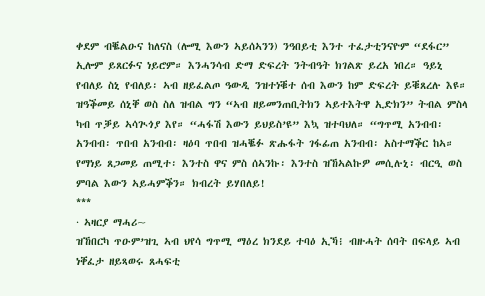ቀደም ብቘልዑና ከለናስ (ሎሚ እውን ኣይሰኣንን) ንዓበይቲ እንተ ተፈታቲንናዮም “ደፋር” ኢሎም ይጸርፉና ነይሮም። እንሓንሳብ ድማ ድፍረት ንትብዓት ክገልጽ ይረአ ነበረ። ዓይኒ የብለይ ስኒ የብለይ፡ ኣብ ዘይፈልጦ ዓውዲ ንዝተነቑተ ሰብ እውን ከም ድፍረት ይቑጸረሉ እዩ። ዝዓቕመይ ሰኒቐ ወስ ስለ ዝብል ግን “ኣብ ዘይመንጠቢትክን ኣይተእትዋ ኢድክን” ትብል ምስላ ካብ ጥቓይ ኣሳጒጎያ እየ። “ሓፋሽ እውን ይህይስ’ዩ” እኳ ዝተባህለ። “ግጥሚ አንብብ፡ አንብብ፡ ጥበብ አንብብ፡ ዛዕባ ጥበብ ዝሓቘፉ ጽሑፋት ገፋፊጠ አንብብ፡ አስተማቕር ከኣ። የማነይ ጸጋመይ ጠሚተ፡ እንተስ ዋና ምስ ሰኣንኩ፡ እንተስ ዝኸኣልኩዎ መሲሉኒ፡ ብርዒ ወስ ምባል እውን ኣይሓምቕን። ክብረት ይሃበለይ!
***
· ኣዛርያ ማሓሪ~
ዝኸበርካ ጥዑም’ዝጊ ኣብ ህየሳ ግጥሚ ማዕረ ክንደይ ተባዕ ኢኻ፧ ብዙሓት ሰባት በፍላይ ኣብ ነቐፈታ ዘይጻወሩ ጸሓፍቲ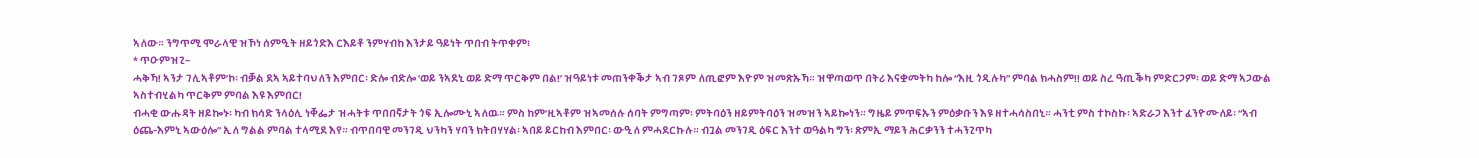ኣለው። ንግጥሚ ሞራላዊ ዝኾነ ሰምዒት ዘይጎድእ ርእይቶ ንምሃብከ እንታይ ዓይነት ጥበብ ትጥቀም፧
* ጥዑምዝጊ~
ሓቅኻ! ኣንታ ገሊኣቶም’ኮ፡ ብቓል ደኣ ኣይተባህለን እምበር፡ ድሎ ብድሎ ‘ወይ ንኣደኒ ወይ ድማ ጥርቅም በል!’ ዝዓይነቱ መጠንቀቕታ ኣብ ገጾም ለጢፎም እዮም ዝመጽኡኻ። ዝዋጣወጥ በትሪ እናቋመትካ ከሎ “እዚ ጎዲሉካ” ምባል ክሓስም!! ወይ ስረ ዓጢቕካ ምድርጋም፡ ወይ ድማ ኣጋውል ኣስተብሂልካ ጥርቅም ምባል እዩ እምበር!
ብሓቂ ውሑዳት ዘይኰኑ፡ ካብ ክሳድ ንላዕሊ ነቐፌታ ዝሓትቱ ጥበበኛታት ጎፍ ኢሎሙኒ ኣለዉ። ምስ ከም’ዚኣቶም ዝኣመሰሉ ሰባት ምግጣም፡ ምትባዕን ዘይምትባዕን ዝመዝን ኣይኰነን። ግዜይ ምጥፍኡን ምዕቃቡን እዩ ዘተሓሳስበኒ። ሓንቲ ምስ ተኮስኩ፡ ኣድራጋ እንተ ፈንዮሙለይ፡ “ኣብ ዕጨ-እምኒ ኣውዕሎ” ኢለ ግልል ምባል ተላሚደ እየ። ብጥበባዊ መንገዲ ህንካን ሃባን ክትበሃሃል፡ ኣበይ ይርከብ እምበር፡ ውዒለ ምሓደርኩሉ። ብጓል መንገዲ ዕፍር እንተ ወዓልካ ግን፡ ጽምኢ ማይን ሕርቃንን ተሓንጊጥካ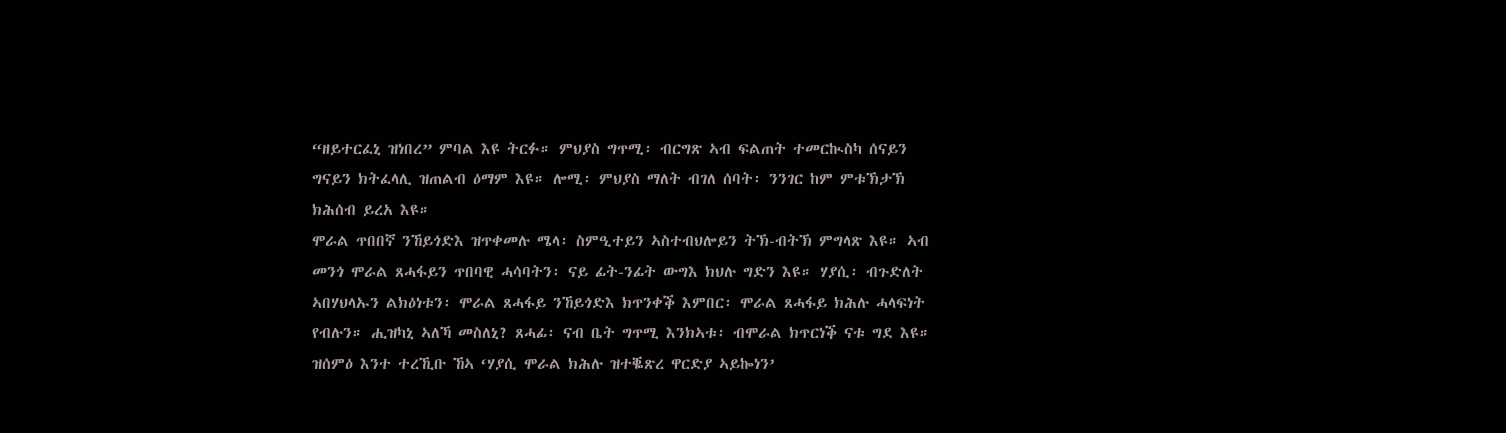“ዘይተርፈኒ ዝነበረ” ምባል እዩ ትርፉ። ምህያስ ግጥሚ፡ ብርግጽ ኣብ ፍልጠት ተመርኲስካ ሰናይን ግናይን ክትፈላሊ ዝጠልብ ዕማም እዩ። ሎሚ፡ ምህያስ ማለት ብገለ ሰባት፡ ንንገር ከም ምቱኽታኽ ክሕሰብ ይረአ እዩ።
ሞራል ጥበበኛ ንኸይጎድእ ዝጥቀመሉ ሜላ፡ ስምዒተይን ኣስተብህሎይን ትኽ-ብትኽ ምግላጽ እዩ። ኣብ መንጎ ሞራል ጸሓፋይን ጥበባዊ ሓሳባትን፡ ናይ ፊት-ንፊት ውግእ ክህሉ ግድን እዩ። ሃያሲ፡ ብጉድለት ኣበሃህላኡን ልክዕነቱን፡ ሞራል ጸሓፋይ ንኸይጎድእ ክጥንቀቕ እምበር፡ ሞራል ጸሓፋይ ክሕሉ ሓላፍነት የብሉን። ሒዝካኒ ኣለኻ መስለኒ? ጸሓፊ፡ ናብ ቤት ግጥሚ እንክኣቱ፡ ብሞራል ክጥርነቕ ናቱ ግደ እዩ። ዝሰምዕ እንተ ተረኺቡ ኸኣ ‘ሃያሲ ሞራል ክሕሉ ዝተቘጽረ ዋርድያ ኣይኰነን’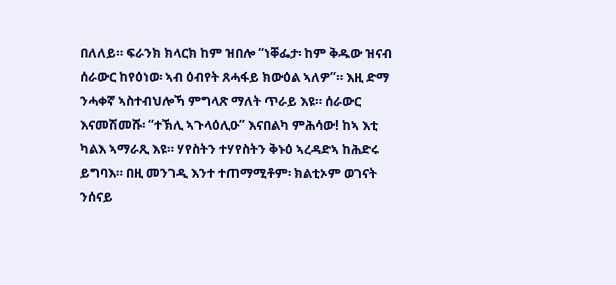በለለይ። ፍራንክ ክላርክ ከም ዝበሎ “ነቐፌታ፡ ከም ቅዱው ዝናብ ሰራውር ከየዕነወ፡ ኣብ ዕብየት ጸሓፋይ ክውዕል ኣለዎ”። እዚ ድማ ንሓቀኛ ኣስተብህሎኻ ምግላጽ ማለት ጥራይ እዩ። ሰራውር እናመሽመሹ፡ “ተኽሊ ኣጉላዕሊዑ” እናበልካ ምሕሳው! ከኣ እቲ ካልእ ኣማራጺ እዩ። ሃየስትን ተሃየስትን ቅኑዕ ኣረዳድኣ ከሕድሩ ይግባእ። በዚ መንገዲ እንተ ተጠማሚቶም፡ ክልቲኦም ወገናት ንሰናይ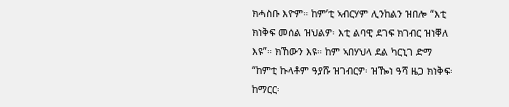ክሓስቡ እዮም። ከም’ቲ ኣብርሃም ሊንከልን ዝበሎ “እቲ ክነቅፍ መሰል ዝህልዎ፡ እቲ ልባዊ ደገፍ ክገብር ዝነቐለ እዩ”። ክኸውን እዩ። ከም ኣበሃህላ ደል ካርኒገ ድማ “ከምቲ ኩላቶም ዓያሹ ዝገብርዎ፡ ዝዀነ ዓሻ ዜጋ ክነቅፍ፡ ከማርር፡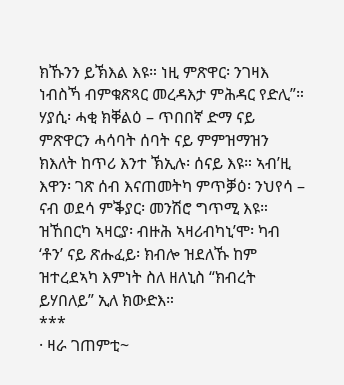ክኹንን ይኽእል እዩ። ነዚ ምጽዋር፡ ንገዛእ ነብስኻ ብምቁጽጻር መረዳእታ ምሕዳር የድሊ”። ሃያሲ፡ ሓቂ ክቐልዕ – ጥበበኛ ድማ ናይ ምጽዋርን ሓሳባት ሰባት ናይ ምምዝማዝን ክእለት ከጥሪ እንተ ኽኢሉ፡ ሰናይ እዩ። ኣብ’ዚ እዋን፡ ገጽ ሰብ እናጠመትካ ምጥቓዕ፡ ንህየሳ – ናብ ወደሳ ምቕያር፡ መንሽሮ ግጥሚ እዩ። ዝኸበርካ ኣዛርያ፡ ብዙሕ ኣዛሪብካኒ’ሞ፡ ካብ ‘ቶን’ ናይ ጽሑፈይ፡ ክብሎ ዝደለኹ ከም ዝተረደኣካ እምነት ስለ ዘለኒስ “ክብረት ይሃበለይ” ኢለ ክውድእ።
***
· ዛራ ገጠምቲ~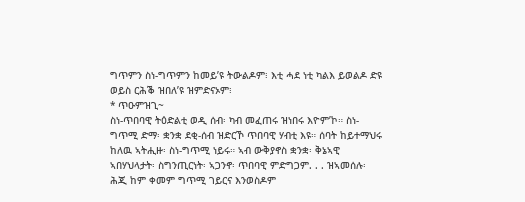ግጥምን ስነ-ግጥምን ከመይ’ዩ ትውልዶም፧ እቲ ሓደ ነቲ ካልእ ይወልዶ ድዩ ወይስ ርሕቕ ዝበለ’ዩ ዝምድናኦም፧
* ጥዑምዝጊ~
ስነ-ጥበባዊ ትዕድልቲ ወዲ ሰብ፡ ካብ መፈጠሩ ዝነበሩ እዮም’ኮ። ስነ-ግጥሚ ድማ፡ ቋንቋ ደቂ-ሰብ ዝድርኾ ጥበባዊ ሃብቲ እዩ። ሰባት ከይተማህሩ ከለዉ ኣትሒዙ፡ ስነ-ግጥሚ ነይሩ። ኣብ ውቅያኖስ ቋንቋ፡ ቅኔኣዊ ኣበሃህላታት፡ ስግንጢርነት፡ ኣጋንኖ፡ ጥበባዊ ምድግጋም. . . ዝኣመሰሉ፡ ሕጂ ከም ቀመም ግጥሚ ገይርና እንወስዶም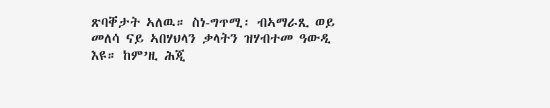ጽባቐታት ኣለዉ። ስነ-ግጥሚ፡ ብኣማራጺ ወይ መለሳ ናይ ኣበሃህላን ቃላትን ዝሃብተመ ዓውዲ እዩ። ከም’ዚ ሕጂ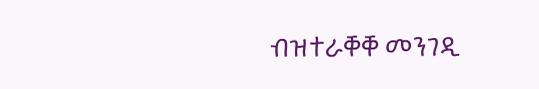ብዝተራቐቐ መንገዲ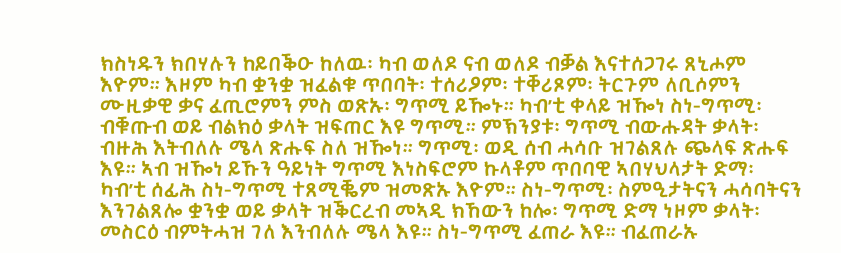ክስነዱን ክበሃሉን ከይበቕዑ ከለዉ፡ ካብ ወለዶ ናብ ወለዶ ብቓል እናተሰጋገሩ ጸኒሖም እዮም። እዞም ካብ ቋንቋ ዝፈልቁ ጥበባት፡ ተሰሪዖም፡ ተቐሪጾም፡ ትርጉም ለቢሶምን ሙዚቃዊ ቃና ፈጢሮምን ምስ ወጽኡ፡ ግጥሚ ይዀኑ። ካብ’ቲ ቀላይ ዝዀነ ስነ-ግጥሚ፡ ብቑጡብ ወይ ብልክዕ ቃላት ዝፍጠር እዩ ግጥሚ። ምኽንያቱ፡ ግጥሚ ብውሑዳት ቃላት፡ ብዙሕ እትብለሉ ሜላ ጽሑፍ ስለ ዝዀነ። ግጥሚ፡ ወዲ ሰብ ሓሳቡ ዝገልጸሉ ጭላፍ ጽሑፍ እዩ። ኣብ ዝዀነ ይኹን ዓይነት ግጥሚ እነስፍሮም ኩላቶም ጥበባዊ ኣበሃህላታት ድማ፡ ካብ’ቲ ሰፊሕ ስነ-ግጥሚ ተጸሚቘም ዝመጽኡ እዮም። ስነ-ግጥሚ፡ ስምዒታትናን ሓሳባትናን እንገልጸሎ ቋንቋ ወይ ቃላት ዝቕርረብ መኣዲ ክኸውን ከሎ፡ ግጥሚ ድማ ነዞም ቃላት፡ መስርዕ ብምትሓዝ ገለ እንብለሉ ሜላ እዩ። ስነ-ግጥሚ ፈጠራ እዩ። ብፈጠራኡ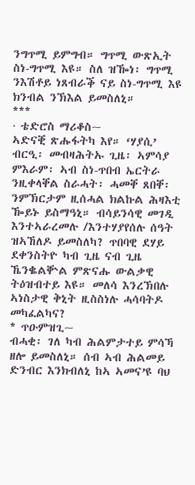ንግጥሚ ይምግብ። ግጥሚ ውጽኢት ስነ-ግጥሚ እዩ። ስለ ዝዀነ፡ ግጥሚ ንእሽቶይ ነጸብራቕ ናይ ስነ-ግጥሚ እዩ ክንብል ንኽእል ይመስለኒ።
***
· ቴድሮስ ማሪቆስ~
ኣድናቒ ጽሑፋትካ እየ። ‘ሃያሲ’ ብርዒ፡ መብዛሕትኡ ጊዜ፡ ኣምሳያ ምእራም፡ ኣብ ስነ-ጥበብ ኤርትራ ንዚቀላቐል ስራሓት፡ ሓመቐ ጸበቐ፡ ንምኽርታም ዚሰሓል ክልኩል ሕዛእቲ ዀይኑ ይስማዓኒ። ብሳይንሳዊ መገዲ እንተኣራረመሉ /እንተሃያየሰሉ ሰዓት ዝኣኸለዶ ይመስለካ? ጥበባዊ ደሃይ ደቀንስትዮ ካብ ጊዜ ናብ ጊዜ ኼንቈልቝል ምጽናሑ ውልቃዊ ትዕዝብተይ እዩ። መለሳ እንረኽበሉ ኣነስታዊ ቅኒት ዚስስነሉ ሓሳባትዶ መካፈልካና?
* ጥዑምዝጊ~
ብሓቂ፡ ገለ ካብ ሕልምታተይ ምሳኻ ዘሎ ይመስለኒ። ሰብ ኣብ ሕልመይ ድንብር እንክብለኒ ከኣ ኣመና’ዩ ባህ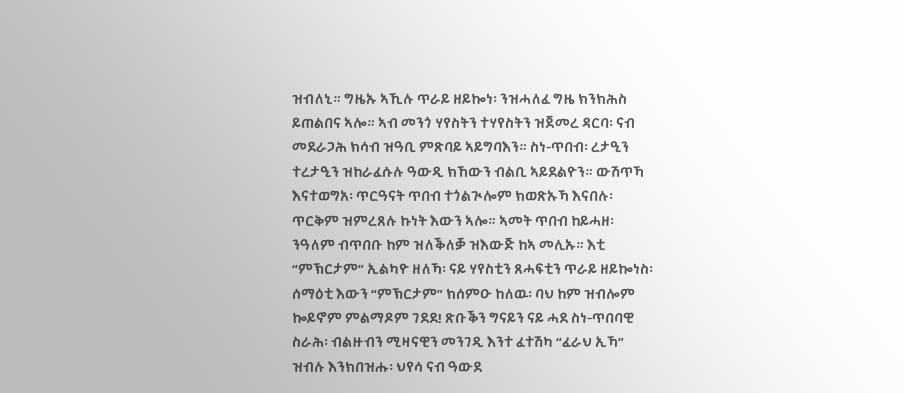ዝብለኒ። ግዜኡ ኣኺሉ ጥራይ ዘይኰነ፡ ንዝሓለፈ ግዜ ክንክሕስ ይጠልበና ኣሎ። ኣብ መንጎ ሃየስትን ተሃየስትን ዝጀመረ ዳርባ፡ ናብ መደራጋሕ ክሳብ ዝዓቢ ምጽባይ ኣይግባእን። ስነ-ጥበብ፡ ረታዒን ተረታዒን ዝከራፈሱሉ ዓውዲ ክኸውን ብልቢ ኣይደልዮን። ውሽጥኻ እናተወግአ፡ ጥርዓናት ጥበብ ተጎልጒሎም ክወጽኡኻ እናበሉ፡ ጥርቅም ዝምረጸሉ ኩነት እውን ኣሎ። ኣመት ጥበብ ከይሓዘ፡ ንዓለም ብጥበቡ ከም ዝለቕለቓ ዝእውጅ ከኣ መሊኡ። እቲ “ምኽርታም” ኢልካዮ ዘለኻ፡ ናይ ሃየስቲን ጸሓፍቲን ጥራይ ዘይኰነስ፡ ሰማዕቲ እውን “ምኽርታም” ክሰምዑ ከለዉ፡ ባህ ከም ዝብሎም ኰይኖም ምልማዶም ገደደ! ጽቡቕን ግናይን ናይ ሓደ ስነ-ጥበባዊ ስራሕ፡ ብልዙብን ሚዛናዊን መንገዲ እንተ ፈተሽካ “ፈራህ ኢኻ” ዝብሉ እንክበዝሑ፡ ህየሳ ናብ ዓውደ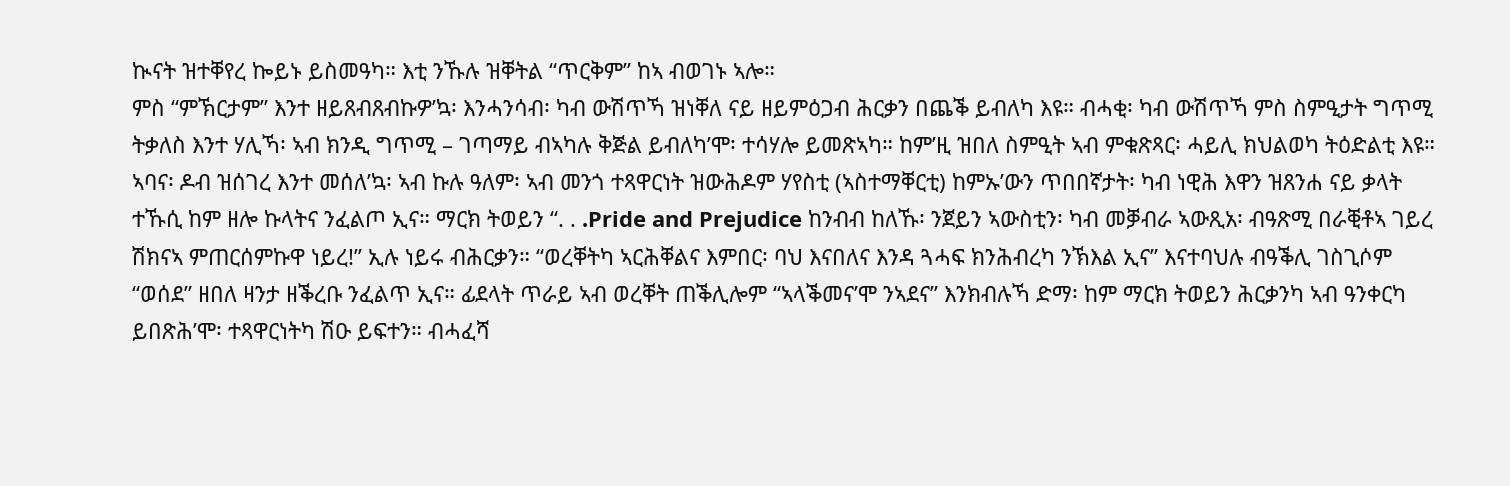ኲናት ዝተቐየረ ኰይኑ ይስመዓካ። እቲ ንኹሉ ዝቐትል “ጥርቅም” ከኣ ብወገኑ ኣሎ።
ምስ “ምኽርታም” እንተ ዘይጸብጸብኩዎ’ኳ፡ እንሓንሳብ፡ ካብ ውሽጥኻ ዝነቐለ ናይ ዘይምዕጋብ ሕርቃን በጨቕ ይብለካ እዩ። ብሓቂ፡ ካብ ውሽጥኻ ምስ ስምዒታት ግጥሚ ትቃለስ እንተ ሃሊኻ፡ ኣብ ክንዲ ግጥሚ – ገጣማይ ብኣካሉ ቅጅል ይብለካ’ሞ፡ ተሳሃሎ ይመጽኣካ። ከም’ዚ ዝበለ ስምዒት ኣብ ምቁጽጻር፡ ሓይሊ ክህልወካ ትዕድልቲ እዩ። ኣባና፡ ዶብ ዝሰገረ እንተ መሰለ’ኳ፡ ኣብ ኩሉ ዓለም፡ ኣብ መንጎ ተጻዋርነት ዝውሕዶም ሃየስቲ (ኣስተማቐርቲ) ከምኡ’ውን ጥበበኛታት፡ ካብ ነዊሕ እዋን ዝጸንሐ ናይ ቃላት ተኹሲ ከም ዘሎ ኩላትና ንፈልጦ ኢና። ማርክ ትወይን “. . .Pride and Prejudice ከንብብ ከለኹ፡ ንጀይን ኣውስቲን፡ ካብ መቓብራ ኣውጺአ፡ ብዓጽሚ በራቒቶኣ ገይረ ሽክናኣ ምጠርሰምኩዋ ነይረ!” ኢሉ ነይሩ ብሕርቃን። “ወረቐትካ ኣርሕቐልና እምበር፡ ባህ እናበለና እንዳ ጓሓፍ ክንሕብረካ ንኽእል ኢና” እናተባህሉ ብዓቕሊ ገስጊሶም “ወሰደ” ዘበለ ዛንታ ዘቕረቡ ንፈልጥ ኢና። ፊደላት ጥራይ ኣብ ወረቐት ጠቕሊሎም “ኣላቕመና’ሞ ንኣደና” እንክብሉኻ ድማ፡ ከም ማርክ ትወይን ሕርቃንካ ኣብ ዓንቀርካ ይበጽሕ’ሞ፡ ተጻዋርነትካ ሽዑ ይፍተን። ብሓፈሻ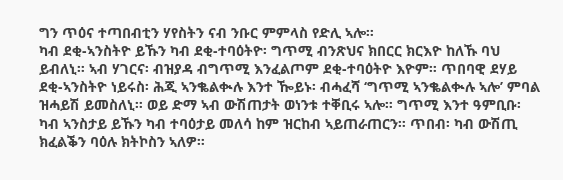ግን ጥዕና ተጣበብቲን ሃየስትን ናብ ንቡር ምምላስ የድሊ ኣሎ።
ካብ ደቂ-ኣንስትዮ ይኹን ካብ ደቂ-ተባዕትዮ፡ ግጥሚ ብንጽህና ክበርር ክርእዮ ከለኹ ባህ ይብለኒ። ኣብ ሃገርና፡ ብዝያዳ ብግጥሚ እንፈልጦም ደቂ-ተባዕትዮ እዮም። ጥበባዊ ደሃይ ደቂ-ኣንስትዮ ነይሩስ፡ ሕጂ ኣንቈልቊሉ እንተ ዀይኑ፡ ብሓፈሻ ‘ግጥሚ ኣንቈልቊሉ ኣሎ’ ምባል ዝሓይሽ ይመስለኒ። ወይ ድማ ኣብ ውሽጠታት ወነንቱ ተቐቢሩ ኣሎ። ግጥሚ እንተ ዓምቢቡ፡ ካብ ኣንስታይ ይኹን ካብ ተባዕታይ መለሳ ከም ዝርከብ ኣይጠራጠርን። ጥበብ፡ ካብ ውሽጢ ክፈልቕን ባዕሉ ክትኮስን ኣለዎ።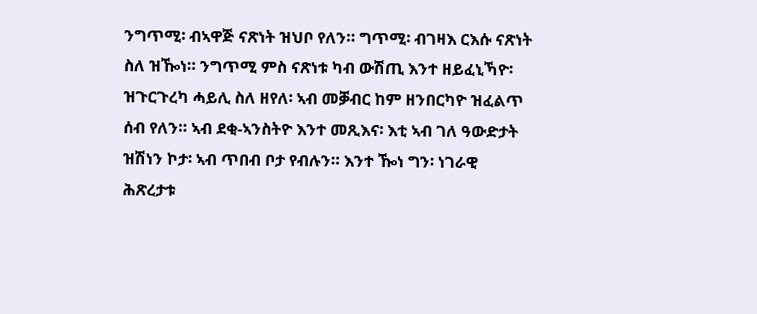ንግጥሚ፡ ብኣዋጅ ናጽነት ዝህቦ የለን። ግጥሚ፡ ብገዛእ ርእሱ ናጽነት ስለ ዝዀነ። ንግጥሚ ምስ ናጽነቱ ካብ ውሽጢ እንተ ዘይፈኒኻዮ፡ ዝጉርጉረካ ሓይሊ ስለ ዘየለ፡ ኣብ መቓብር ከም ዘንበርካዮ ዝፈልጥ ሰብ የለን። ኣብ ደቂ-ኣንስትዮ እንተ መጺእና፡ እቲ ኣብ ገለ ዓውድታት ዝሽነን ኮታ፡ ኣብ ጥበብ ቦታ የብሉን። እንተ ዀነ ግን፡ ነገራዊ ሕጽረታቱ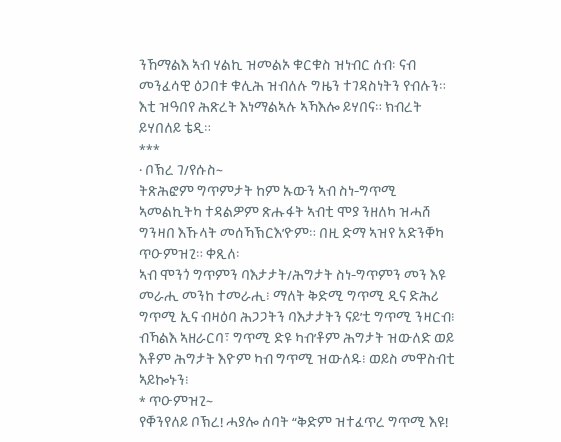ንኸማልእ ኣብ ሃልኪ ዝመልኦ ቁርቁስ ዝነብር ሰብ፡ ናብ መንፈሳዊ ዕጋበቱ ቁሊሕ ዝብለሉ ግዜን ተገዳስነትን የብሉን። እቲ ዝዓበየ ሕጽረት እነማልኣሉ ኣኻእሎ ይሃበና። ክብረት ይሃበለይ ቴዲ።
***
· ቦኽረ ገ/የሱስ~
ትጽሕፎም ግጥምታት ከም ኡውን ኣብ ስነ-ግጥሚ ኣመልኪትካ ተዳልዎም ጽሑፋት ኣብቲ ሞያ ንዘለካ ዝሓሸ ግንዛበ እኹላት መሰኻኽርእ’ዮም። በዚ ድማ ኣዝየ አድንቐካ ጥዑምዝጊ። ቀጺለ፡
ኣብ ሞንጎ ግጥምን ባእታታት/ሕግታት ስነ-ግጥምን መን እዩ መራሒ መንከ ተመራሒ፧ ማለት ቅድሚ ግጥሚ ዲና ድሕሪ ግጥሚ ኢና ብዛዕባ ሕጋጋትን ባእታታትን ናይ’ቲ ግጥሚ ንዛርብ፧ ብኻልእ ኣዘራርባ፣ ግጥሚ ድዩ ካብ’ቶም ሕግታት ዝውለድ ወይ እቶም ሕግታት እዮም ካብ ግጥሚ ዝውለዱ፧ ወይስ መዋስብቲ ኣይኰኑን፧
* ጥዑምዝጊ~
የቐንየለይ ቦኽረ! ሓያሎ ሰባት “ቅድም ዝተፈጥረ ግጥሚ እዩ!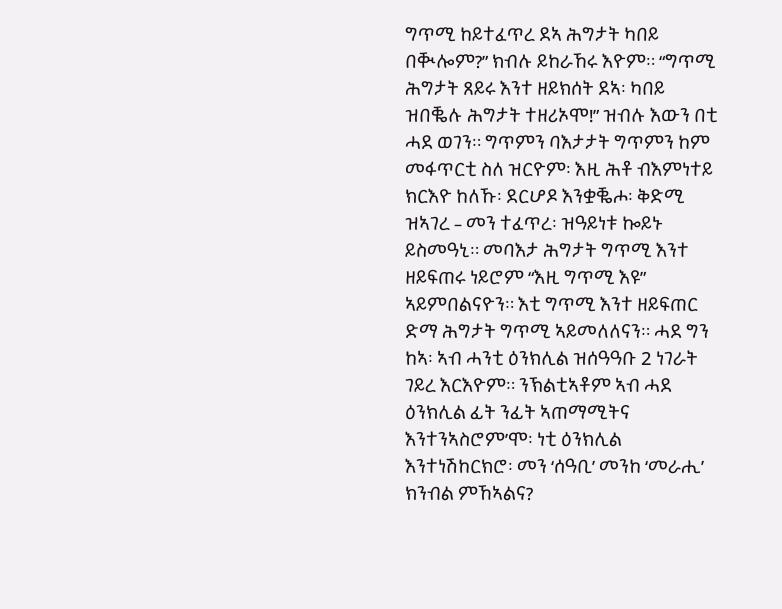ግጥሚ ከይተፈጥረ ደኣ ሕግታት ካበይ በቚሎም?” ክብሉ ይከራኸሩ እዮም። “ግጥሚ ሕግታት ጸይሩ እንተ ዘይክሰት ደኣ፡ ካበይ ዝበቘሉ ሕግታት ተዘሪኦሞ!” ዝብሉ እውን በቲ ሓደ ወገን። ግጥምን ባእታታት ግጥምን ከም መፋጥርቲ ስለ ዝርዮም፡ እዚ ሕቶ ብእምነተይ ክርእዮ ከለኹ፡ ደርሆዶ እንቋቘሖ፡ ቅድሚ ዝኣገረ – መን ተፈጥረ፡ ዝዓይነቱ ኰይኑ ይስመዓኒ። መባእታ ሕግታት ግጥሚ እንተ ዘይፍጠሩ ነይሮም “እዚ ግጥሚ እዩ” ኣይምበልናዮን። እቲ ግጥሚ እንተ ዘይፍጠር ድማ ሕግታት ግጥሚ ኣይመለለናን። ሓደ ግን ከኣ፡ ኣብ ሓንቲ ዕንክሊል ዝሰዓዓቡ 2 ነገራት ገይረ እርእዮም። ንኽልቲኣቶም ኣብ ሓደ ዕንክሊል ፊት ንፊት ኣጠማሚትና እንተንኣስሮም’ሞ፡ ነቲ ዕንክሊል እንተነሽከርክሮ፡ መን ‘ሰዓቢ’ መንከ ‘መራሒ’ ክንብል ምኸኣልና?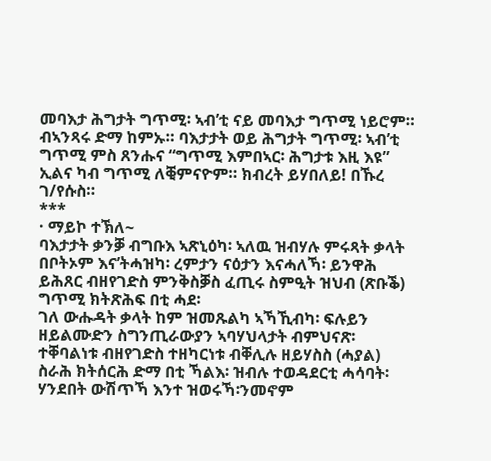መባእታ ሕግታት ግጥሚ፡ ኣብ’ቲ ናይ መባእታ ግጥሚ ነይሮም። ብኣንጻሩ ድማ ከምኡ። ባእታታት ወይ ሕግታት ግጥሚ፡ ኣብ’ቲ ግጥሚ ምስ ጸንሑና “ግጥሚ እምበኣር፡ ሕግታቱ እዚ እዩ” ኢልና ካብ ግጥሚ ለቒምናዮም። ክብረት ይሃበለይ! በኹረ ገ/የሱስ።
***
· ማይኮ ተኽለ~
ባእታታት ቃንቓ ብግቡእ ኣጽኒዕካ፡ ኣለዉ ዝብሃሉ ምሩጻት ቃላት በቦትኦም እና’ትሓዝካ፡ ረምታን ናዕታን እናሓለኻ፡ ይንዋሕ ይሕጸር ብዘየገድስ ምንቅስቓስ ፈጢሩ ስምዒት ዝህብ (ጽቡቕ) ግጥሚ ክትጽሕፍ በቲ ሓደ፡
ገለ ውሑዳት ቃላት ከም ዝመጹልካ ኣኻኺብካ፡ ፍሉይን ዘይልሙድን ስግንጢራውያን ኣባሃህላታት ብምህናጽ፡ ተቐባልነቱ ብዘየገድስ ተዘካርነቱ ብቐሊሉ ዘይሃስስ (ሓያል) ስራሕ ክትሰርሕ ድማ በቲ ኻልእ፡ ዝብሉ ተወዳደርቲ ሓሳባት፡ ሃንደበት ውሽጥኻ እንተ ዝወሩኻ፡ንመኖም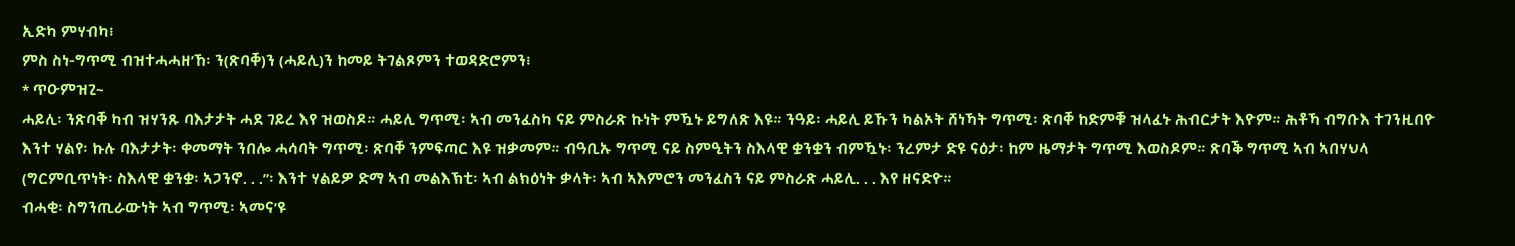ኢድካ ምሃብካ፧
ምስ ስነ-ግጥሚ ብዝተሓሓዘ’ኸ፡ ን(ጽባቐ)ን (ሓይሊ)ን ከመይ ትገልጾምን ተወዳድሮምን፧
* ጥዑምዝጊ~
ሓይሊ፡ ንጽባቐ ካብ ዝሃንጹ ባእታታት ሓደ ገይረ እየ ዝወስዶ። ሓይሊ ግጥሚ፡ ኣብ መንፈስካ ናይ ምስራጽ ኩነት ምዃኑ ይግለጽ እዩ። ንዓይ፡ ሓይሊ ይኹን ካልኦት ሸነኻት ግጥሚ፡ ጽባቐ ከድምቑ ዝላፈኑ ሕብርታት እዮም። ሕቶኻ ብግቡእ ተገንዚበዮ እንተ ሃልየ፡ ኩሉ ባእታታት፡ ቀመማት ንበሎ ሓሳባት ግጥሚ፡ ጽባቐ ንምፍጣር እዩ ዝቃመም። ብዓቢኡ ግጥሚ ናይ ስምዒትን ስእላዊ ቋንቋን ብምዃኑ፡ ንረምታ ድዩ ናዕታ፡ ከም ዜማታት ግጥሚ እወስዶም። ጽባቕ ግጥሚ ኣብ ኣበሃህላ (ግርምቢጥነት፡ ስእላዊ ቋንቋ፡ ኣጋንኖ. . .”፡ እንተ ሃልይዎ ድማ ኣብ መልእኽቲ፡ ኣብ ልክዕነት ቃላት፡ ኣብ ኣእምሮን መንፈስን ናይ ምስራጽ ሓይሊ. . . እየ ዘናድዮ።
ብሓቂ፡ ስግንጢራውነት ኣብ ግጥሚ፡ ኣመና’ዩ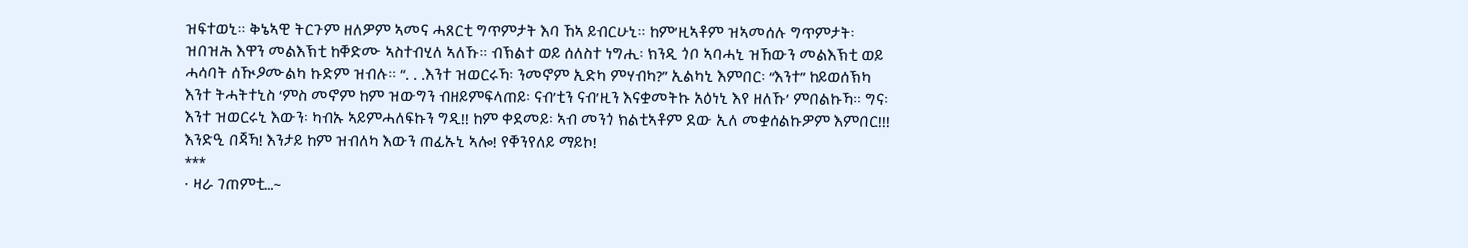ዝፍተወኒ። ቅኔኣዊ ትርጉም ዘለዎም ኣመና ሓጸርቲ ግጥምታት እባ ኸኣ ይብርሁኒ። ከም’ዚኣቶም ዝኣመሰሉ ግጥምታት፡ ዝበዝሕ እዋን መልእኽቲ ከቐድሙ ኣስተብሂለ ኣለኹ። ብኽልተ ወይ ሰለስተ ነግሒ፡ ክንዲ ጎቦ ኣባሓኒ ዝኸውን መልእኽቲ ወይ ሓሳባት ሰዂዖሙልካ ኩድም ዝብሉ። “. . .እንተ ዝወርሩኻ፡ ንመኖም ኢድካ ምሃብካ?” ኢልካኒ እምበር፡ “እንተ” ከይወሰኽካ እንተ ትሓትተኒስ ‘ምስ መኖም ከም ዝውግን ብዘይምፍላጠይ፡ ናብ’ቲን ናብ’ዚን እናቋመትኩ አዕነኒ እየ ዘለኹ’ ምበልኩኻ። ግና፡ እንተ ዝወርሩኒ እውን፡ ካብኡ ኣይምሓለፍኩን ግዲ!! ከም ቀደመይ፡ ኣብ መንጎ ክልቲኣቶም ደው ኢለ መቋሰልኩዎም እምበር!!! እንድዒ በጃኻ! እንታይ ከም ዝብለካ እውን ጠፊኡኒ ኣሎ! የቐንየለይ ማይኮ!
***
· ዛራ ገጠምቲ…~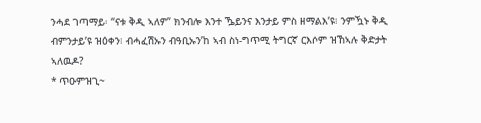ንሓደ ገጣማይ፡ “ናቱ ቅዲ ኣለዎ” ክንብሎ እንተ ዄይንና እንታይ ምስ ዘማልእ’ዩ፧ ንምዃኑ ቅዲ ብምንታይ’ዩ ዝዕቀን፧ ብሓፈሽኡን ብዓቢኡን’ከ ኣብ ስነ-ግጥሚ ትግርኛ ርእሶም ዝኸኣሉ ቅድታት ኣለዉዶ?
* ጥዑምዝጊ~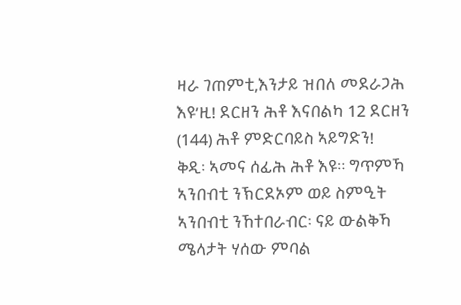ዛራ ገጠምቲ,እንታይ ዝበለ መደራጋሕ እዩ’ዚ! ደርዘን ሕቶ እናበልካ 12 ደርዘን (144) ሕቶ ምድርባይስ ኣይግድን!
ቅዲ፡ ኣመና ሰፊሕ ሕቶ እዩ። ግጥምኻ ኣንበብቲ ንኽርደኦም ወይ ስምዒት ኣንበብቲ ንኸተበራብር፡ ናይ ውልቅኻ ሜላታት ሃሰው ምባል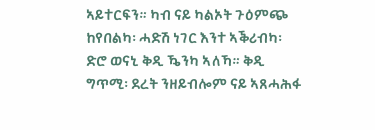ኣይተርፍን። ካብ ናይ ካልኦት ጉዕምጭ ከየበልካ፡ ሓድሽ ነገር እንተ ኣቕሪብካ፡ ድሮ ወናኒ ቅዲ ዄንካ ኣለኻ። ቅዲ ግጥሚ፡ ደረት ንዘይብሎም ናይ ኣጸሓሕፋ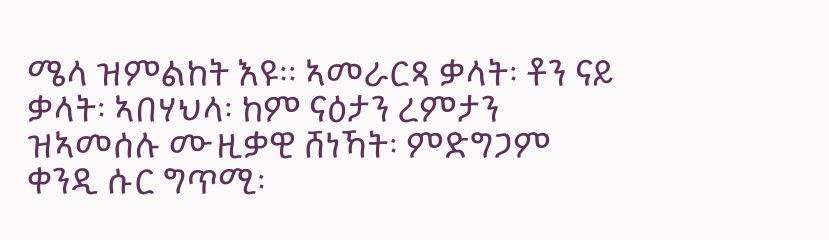ሜላ ዝምልከት እዩ። ኣመራርጻ ቃላት፡ ቶን ናይ ቃላት፡ ኣበሃህላ፡ ከም ናዕታን ረምታን ዝኣመሰሉ ሙዚቃዊ ሸነኻት፡ ምድግጋም ቀንዲ ሱር ግጥሚ፡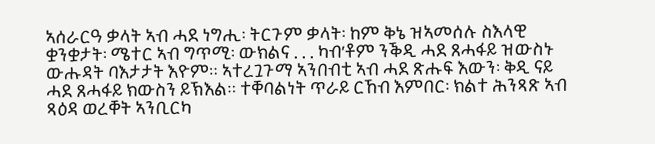ኣሰራርዓ ቃላት ኣብ ሓደ ነግሒ፡ ትርጉም ቃላት፡ ከም ቅኔ ዝኣመሰሉ ስእላዊ ቋንቋታት፡ ሜተር ኣብ ግጥሚ፡ ውክልና . . . ካብ’ቶም ንቕዲ ሓደ ጸሓፋይ ዝውስኑ ውሑዳት ባእታታት እዮም። ኣተረጓጉማ ኣንበብቲ ኣብ ሓደ ጽሑፍ እውን፡ ቅዲ ናይ ሓደ ጸሓፋይ ክውስን ይኽእል። ተቐባልነት ጥራይ ርኸብ እምበር፡ ክልተ ሕንጻጽ ኣብ ጻዕዳ ወረቐት ኣንቢርካ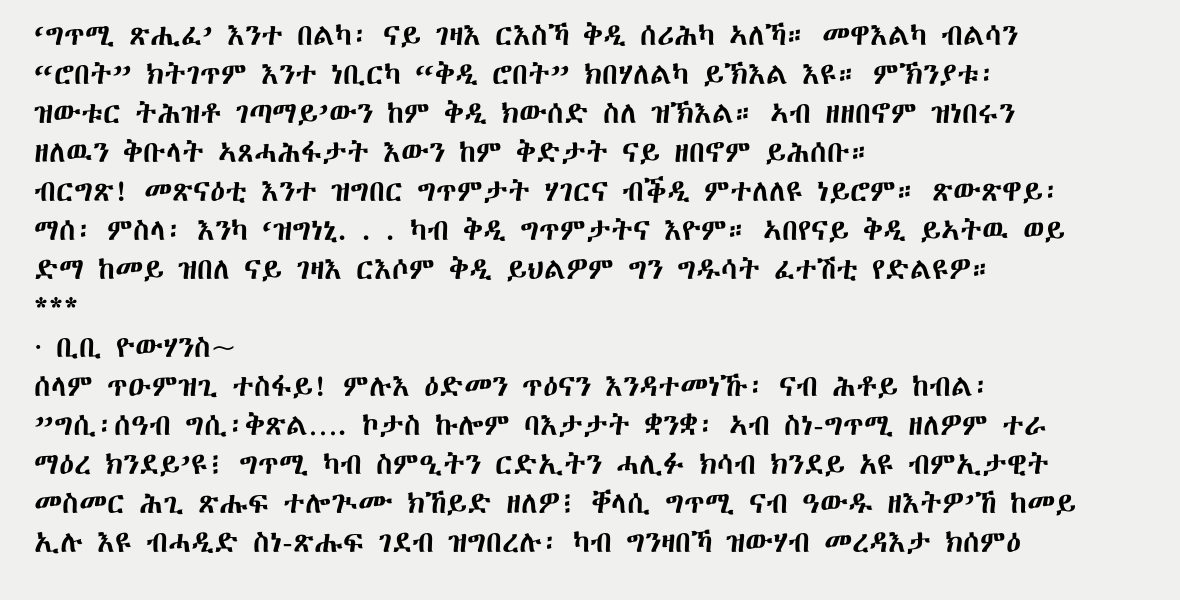‘ግጥሚ ጽሒፈ’ እንተ በልካ፡ ናይ ገዛእ ርእስኻ ቅዲ ሰሪሕካ ኣለኻ። መዋእልካ ብልሳን “ሮበት” ክትገጥም እንተ ነቢርካ “ቅዲ ሮበት” ክበሃለልካ ይኽእል እዩ። ምኽንያቱ፡ ዝውቱር ትሕዝቶ ገጣማይ’ውን ከም ቅዲ ክውሰድ ስለ ዝኽእል። ኣብ ዘዘበኖም ዝነበሩን ዘለዉን ቅቡላት ኣጸሓሕፋታት እውን ከም ቅድታት ናይ ዘበኖም ይሕሰቡ።
ብርግጽ! መጽናዕቲ እንተ ዝግበር ግጥምታት ሃገርና ብቕዲ ምተለለዩ ነይሮም። ጽውጽዋይ፡ ማሰ፡ ምስላ፡ እንካ ‘ዝግነኒ. . . ካብ ቅዲ ግጥምታትና እዮም። ኣበየናይ ቅዲ ይኣትዉ ወይ ድማ ከመይ ዝበለ ናይ ገዛእ ርእሶም ቅዲ ይህልዎም ግን ግዱሳት ፈተሽቲ የድልዩዎ።
***
· ቢቢ ዮውሃንስ~
ሰላም ጥዑምዝጊ ተስፋይ! ምሉእ ዕድመን ጥዕናን እንዳተመነኹ፡ ናብ ሕቶይ ከብል፡
”ግሲ፡ሰዓብ ግሲ፡ቅጽል…. ኮታስ ኩሎም ባእታታት ቋንቋ፡ ኣብ ስነ-ግጥሚ ዘለዎም ተራ ማዕረ ክንደይ’ዩ፧ ግጥሚ ካብ ስምዒትን ርድኢትን ሓሊፉ ክሳብ ክንደይ አዩ ብምኢታዊት መስመር ሕጊ ጽሑፍ ተሎጒሙ ክኸይድ ዘለዎ፧ ቐላሲ ግጥሚ ናብ ዓውዱ ዘእትዎ’ኸ ከመይ ኢሉ እዩ ብሓዲድ ስነ-ጽሑፍ ገደብ ዝግበረሉ፡ ካብ ግንዛበኻ ዝውሃብ መረዳእታ ክሰምዕ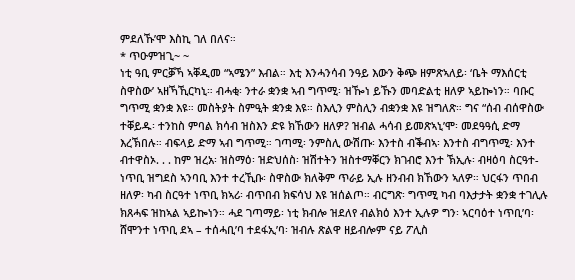ምደለኹ’ሞ እስኪ ገለ በለና።
* ጥዑምዝጊ~ ~
ነቲ ዓቢ ምርቓኻ ኣቐዲመ “ኣሜን” እብል። እቲ እንሓንሳብ ንዓይ እውን ቅጭ ዘምጽኣለይ፡ ‘ቤት ማእሰርቲ ስዋስው’ ኣዘኻኺርካኒ። ብሓቂ፡ ንተራ ቋንቋ ኣብ ግጥሚ፡ ዝዀነ ይኹን መባድልቲ ዘለዎ ኣይኰነን። ባቡር ግጥሚ ቋንቋ እዩ። መስትያት ስምዒት ቋንቋ እዩ። ስእሊን ምስሊን ብቋንቋ እዩ ዝግለጽ። ግና “ሰብ ብሰዋስው ተቐይዱ፡ ተንከስ ምባል ክሳብ ዝስእን ድዩ ክኸውን ዘለዎ? ዝብል ሓሳብ ይመጽኣኒ’ሞ፡ መደዓዓሲ ድማ እረኽበሉ። ብፍላይ ድማ ኣብ ግጥሚ። ገጣሚ፡ ንምስሊ ውሽጡ፡ እንተስ ብቕብኣ፡ እንተስ ብግጥሚ፡ እንተ ብተዋስኦ. . . ከም ዝረአ፡ ዝስማዕ፡ ዝድህሰስ፡ ዝሽተትን ዝስተማቐርን ክገብሮ እንተ ኽኢሉ፡ ብዛዕባ ስርዓተ-ነጥቢ ዝግደስ ኣንባቢ እንተ ተረኺቡ፡ ስዋስው ክለቅም ጥራይ ኢሉ ዘንብብ ክኸውን ኣለዎ። ህርፋን ጥበብ ዘለዎ፡ ካብ ስርዓተ ነጥቢ ክኣሪ፡ ብጥበብ ክፍሳህ እዩ ዝሰልጦ። ብርግጽ፡ ግጥሚ ካብ ባእታታት ቋንቋ ተገሊሉ ክጸሓፍ ዝከኣል ኣይኰነን። ሓደ ገጣማይ፡ ነቲ ክብሎ ዝደለየ ብልክዕ እንተ ኢሉዎ ግን፡ ኣርባዕተ ነጥቢ’ባ፡ ሸሞንተ ነጥቢ ደኣ – ተሰሓቢ’ባ ተደፋኢ’ባ፡ ዝብሉ ጽልዋ ዘይብሎም ናይ ፖሊስ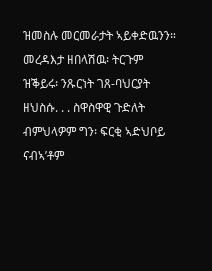ዝመስሉ መርመራታት ኣይቀድዉንን። መረዳእታ ዘበላሽዉ፡ ትርጉም ዝቕይሩ፡ ንጹርነት ገጸ-ባህርያት ዘህስሱ. . . ስዋስዋዊ ጉድለት ብምህላዎም ግን፡ ፍርቂ ኣድህቦይ ናብኣ’ቶም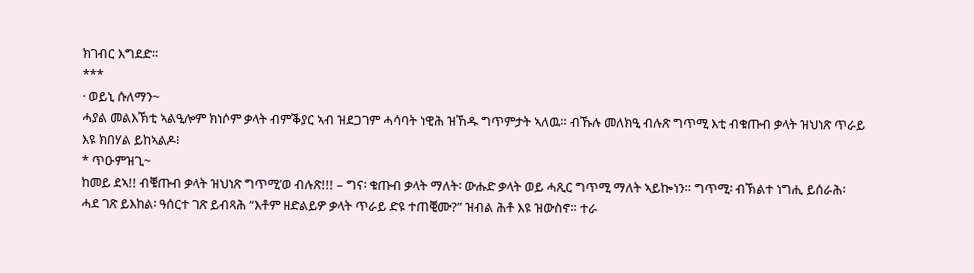ክገብር እግደድ።
***
· ወይኒ ሱለማን~
ሓያል መልእኽቲ ኣልዒሎም ክነሶም ቃላት ብምቕያር ኣብ ዝደጋገም ሓሳባት ነዊሕ ዝኸዱ ግጥምታት ኣለዉ። ብኹሉ መለክዒ ብሉጽ ግጥሚ እቲ ብቁጡብ ቃላት ዝህነጽ ጥራይ እዩ ክበሃል ይከኣልዶ፧
* ጥዑምዝጊ~
ከመይ ደኣ!! ብቑጡብ ቃላት ዝህነጽ ግጥሚ’ወ ብሉጽ!!! – ግና፡ ቁጡብ ቃላት ማለት፡ ውሑድ ቃላት ወይ ሓጺር ግጥሚ ማለት ኣይኰነን። ግጥሚ፡ ብኽልተ ነግሒ ይሰራሕ፡ ሓደ ገጽ ይእከል፡ ዓሰርተ ገጽ ይብጻሕ “እቶም ዘድልይዎ ቃላት ጥራይ ድዩ ተጠቒሙ?” ዝብል ሕቶ እዩ ዝውስኖ። ተራ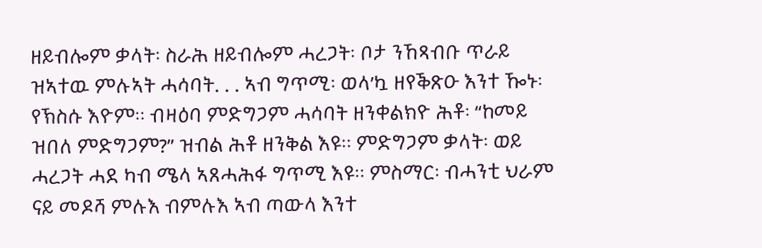ዘይብሎም ቃላት፡ ስራሕ ዘይብሎም ሓረጋት፡ ቦታ ንኸጻብቡ ጥራይ ዝኣተዉ ምሉኣት ሓሳባት. . . ኣብ ግጥሚ፡ ወላ’ኳ ዘየቕጽዑ እንተ ዀኑ፡ የኽስሱ እዮም። ብዛዕባ ምድግጋም ሓሳባት ዘንቀልክዮ ሕቶ፡ “ከመይ ዝበለ ምድግጋም?” ዝብል ሕቶ ዘንቅል እዩ። ምድግጋም ቃላት፡ ወይ ሓረጋት ሓደ ካብ ሜላ ኣጸሓሕፋ ግጥሚ እዩ። ምስማር፡ ብሓንቲ ህራም ናይ መዶሻ ምሉእ ብምሉእ ኣብ ጣውላ እንተ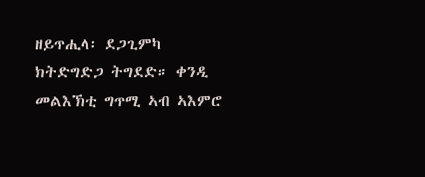ዘይጥሒላ፡ ደጋጊምካ ክትድግድጋ ትግደድ። ቀንዲ መልእኽቲ ግጥሚ ኣብ ኣእምሮ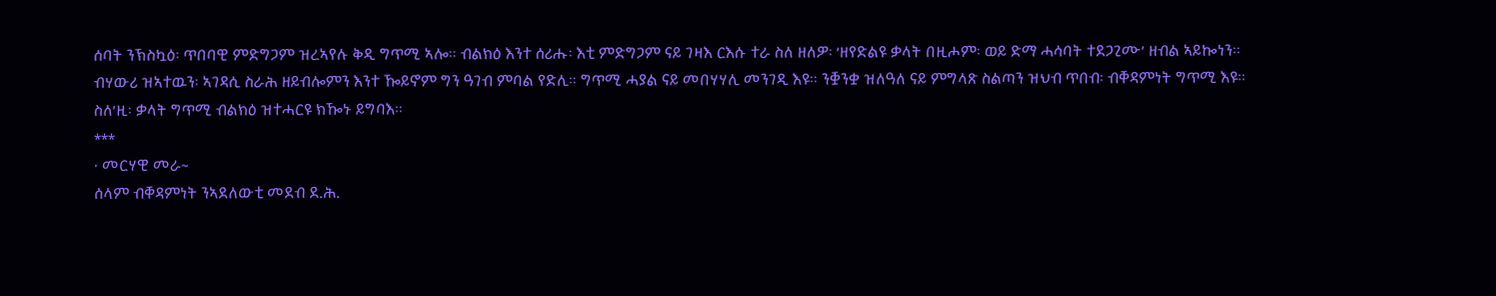ሰባት ንኽስኳዕ፡ ጥበባዊ ምድግጋም ዝረኣየሉ ቅዲ ግጥሚ ኣሎ። ብልክዕ እንተ ሰሪሑ፡ እቲ ምድግጋም ናይ ገዛእ ርእሱ ተራ ስለ ዘለዎ፡ ‘ዘየድልዩ ቃላት በዚሖም፡ ወይ ድማ ሓሳባት ተደጋጊሙ’ ዘብል ኣይኰነን። ብሃውሪ ዝኣተዉን፡ ኣገዳሲ ስራሕ ዘይብሎምን እንተ ዀይኖም ግን ዓገብ ምባል የድሊ። ግጥሚ ሓያል ናይ መበሃሃሊ መንገዲ እዩ። ንቛንቋ ዝለዓለ ናይ ምግላጽ ስልጣን ዝህብ ጥበብ፡ ብቐዳምነት ግጥሚ እዩ። ስለ’ዚ፡ ቃላት ግጥሚ ብልክዕ ዝተሓርዩ ክዀኑ ይግባእ።
***
· መርሃዊ መራ~
ሰላም ብቐዳምነት ንኣደለውቲ መደብ ደ.ሕ.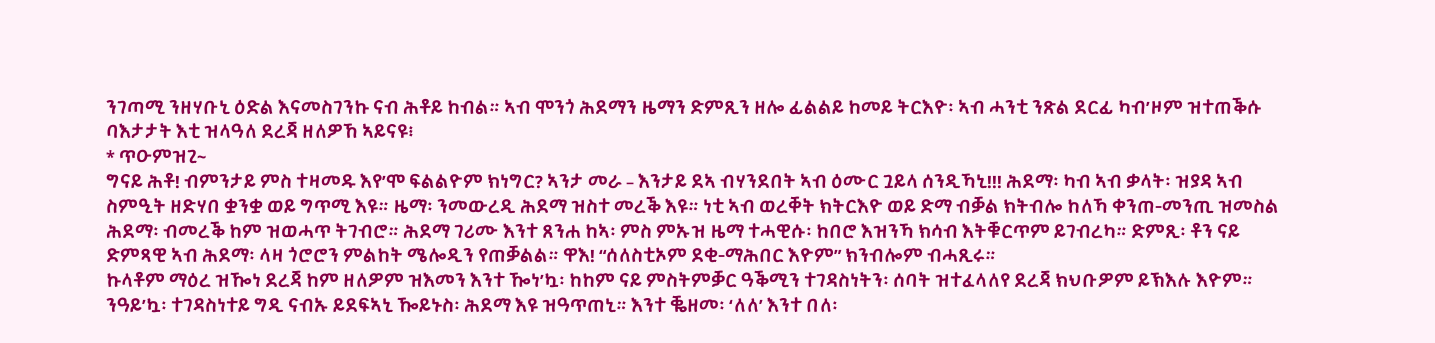ንገጣሚ ንዘሃቡኒ ዕድል እናመስገንኩ ናብ ሕቶይ ከብል። ኣብ ሞንጎ ሕደማን ዜማን ድምጺን ዘሎ ፊልልይ ከመይ ትርእዮ፡ ኣብ ሓንቲ ንጽል ደርፊ ካብ’ዞም ዝተጠቕሱ ባእታታት እቲ ዝላዓለ ደረጃ ዘለዎኸ ኣይናዩ፧
* ጥዑምዝጊ~
ግናይ ሕቶ! ብምንታይ ምስ ተዛመዱ እየ’ሞ ፍልልዮም ክነግር? ኣንታ መራ – እንታይ ደኣ ብሃንደበት ኣብ ዕሙር ጓይላ ሰንዲኻኒ!!! ሕደማ፡ ካብ ኣብ ቃላት፡ ዝያዳ ኣብ ስምዒት ዘድሃበ ቋንቋ ወይ ግጥሚ እዩ። ዜማ፡ ንመውረዲ ሕደማ ዝስተ መረቕ እዩ። ነቲ ኣብ ወረቐት ክትርእዮ ወይ ድማ ብቓል ክትብሎ ከለኻ ቀንጠ-መንጢ ዝመስል ሕደማ፡ ብመረቕ ከም ዝወሓጥ ትገብሮ። ሕደማ ገሪሙ እንተ ጸንሐ ከኣ፡ ምስ ምኡዝ ዜማ ተሓዊሱ፡ ከበሮ እዝንኻ ክሳብ እትቑርጥም ይገብረካ። ድምጺ፡ ቶን ናይ ድምጻዊ ኣብ ሕደማ፡ ላዛ ጎሮሮን ምልከት ሜሎዲን የጠቓልል። ዋእ! “ሰለስቲኦም ደቂ-ማሕበር እዮም” ክንብሎም ብሓጺሩ።
ኩላቶም ማዕረ ዝዀነ ደረጃ ከም ዘለዎም ዝእመን እንተ ዀነ’ኳ፡ ከከም ናይ ምስትምቓር ዓቕሚን ተገዳስነትን፡ ሰባት ዝተፈላለየ ደረጃ ክህቡዎም ይኽእሉ እዮም። ንዓይ’ኳ፡ ተገዳስነተይ ግዲ ናብኡ ይደፍኣኒ ዀይኑስ፡ ሕደማ እዩ ዝዓጥጠኒ። እንተ ቘዘመ፡ ‘ለለ’ እንተ በለ፡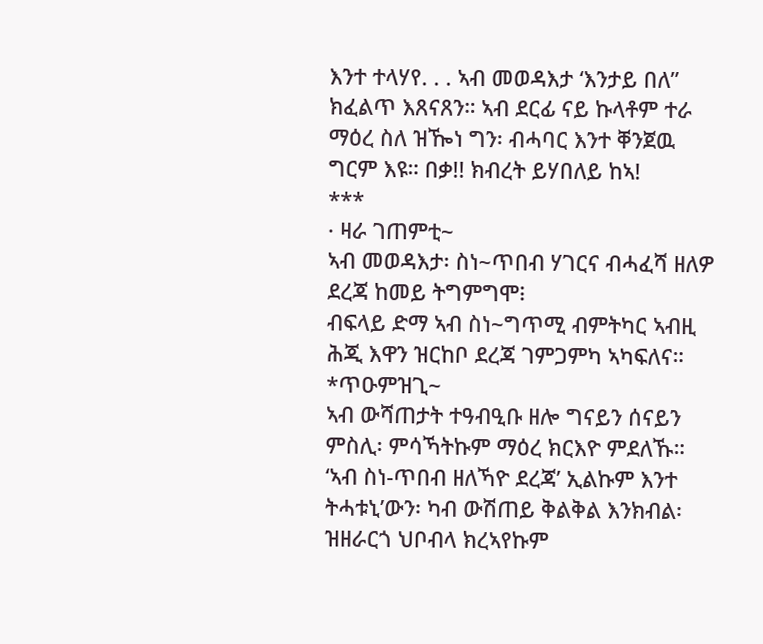እንተ ተላሃየ. . . ኣብ መወዳእታ ‘እንታይ በለ” ክፈልጥ እጸናጸን። ኣብ ደርፊ ናይ ኩላቶም ተራ ማዕረ ስለ ዝዀነ ግን፡ ብሓባር እንተ ቐንጀዉ ግርም እዩ። በቃ!! ክብረት ይሃበለይ ከኣ!
***
· ዛራ ገጠምቲ~
ኣብ መወዳእታ፡ ስነ~ጥበብ ሃገርና ብሓፈሻ ዘለዎ ደረጃ ከመይ ትግምግሞ፧
ብፍላይ ድማ ኣብ ስነ~ግጥሚ ብምትካር ኣብዚ ሕጂ እዋን ዝርከቦ ደረጃ ገምጋምካ ኣካፍለና።
*ጥዑምዝጊ~
ኣብ ውሻጠታት ተዓብዒቡ ዘሎ ግናይን ሰናይን ምስሊ፡ ምሳኻትኩም ማዕረ ክርእዮ ምደለኹ። ‘ኣብ ስነ-ጥበብ ዘለኻዮ ደረጃ’ ኢልኩም እንተ ትሓቱኒ’ውን፡ ካብ ውሽጠይ ቅልቅል እንክብል፡ ዝዘራርጎ ህቦብላ ክረኣየኩም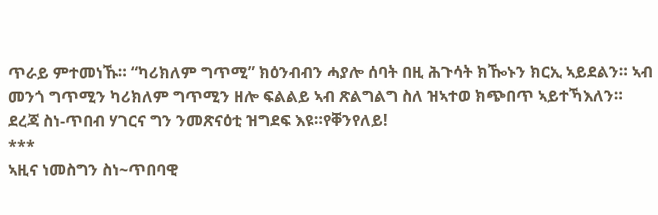ጥራይ ምተመነኹ። “ካሪክለም ግጥሚ” ክዕንብብን ሓያሎ ሰባት በዚ ሕጉሳት ክዀኑን ክርኢ ኣይደልን። ኣብ መንጎ ግጥሚን ካሪክለም ግጥሚን ዘሎ ፍልልይ ኣብ ጽልግልግ ስለ ዝኣተወ ክጭበጥ ኣይተኻእለን። ደረጃ ስነ-ጥበብ ሃገርና ግን ንመጽናዕቲ ዝግደፍ እዩ።የቐንየለይ!
***
ኣዚና ነመስግን ስነ~ጥበባዊ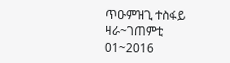ጥዑምዝጊ ተስፋይ
ዛራ~ገጠምቲ
01~2016